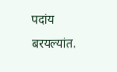पदांय बरयल्यांत.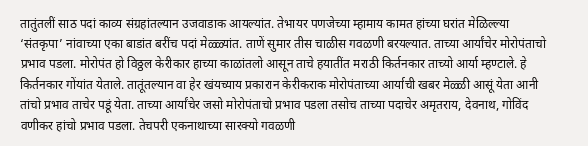तातुंतलीं साठ पदां काव्य संग्रहांतल्यान उजवाडाक आयल्यांत. तेभायर पणजेच्या म्हामाय कामत हांच्या घरांत मेळिल्ल्या ‘संतकृपा’ नांवाच्या एका बाडांत बरींच पदां मेळ्ळ्यांत. ताणें सुमार तीस चाळीस गवळणी बरयल्यात. ताच्या आर्यांचेर मोरोपंताचो प्रभाव पडला. मोरोपंत हो विठ्ठल केरीकार हाच्या काळांतलो आसून ताचे हयातींत मराठी किर्तनकार ताच्यो आर्या म्हण्टाले. हे किर्तनकार गोंयांत येताले. तातूंतल्यान वा हेर खंयच्याय प्रकारान केरीकराक मोरोपंताच्या आर्याची खबर मेळ्ळी आसूं येता आनी तांचो प्रभाव ताचेर पडूं येता. ताच्या आर्यांचेर जसो मोरोपंताचो प्रभाव पडला तसोच ताच्या पदाचेर अमृतराय, देवनाथ, गोविंद वणीकर हांचो प्रभाव पडला. तेचपरी एकनाथाच्या सारक्यो गवळणी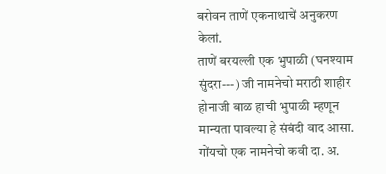बरोवन ताणें एकनाथाचें अनुकरण केलां.
ताणें बरयल्ली एक भुपाळी (घनश्याम सुंदरा---) जी नामनेचो मराठी शाहीर होनाजी बाळ हाची भुपाळी म्हणून मान्यता पावल्या हे संबंदी वाद आसा. गोंयचो एक नामनेचो कवी दा. अ.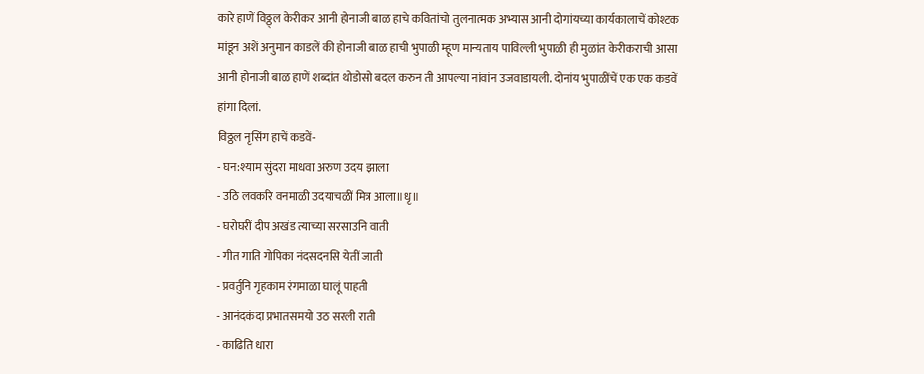कारे हाणें विठ्ठ्ल केरीकर आनी होनाजी बाळ हाचे कवितांचो तुलनात्मक अभ्यास आनी दोगांयच्या कार्यकालाचें कोश्टक मांडून अशें अनुमान काडलें की होनाजी बाळ हाची भुपाळी म्हूण मान्यताय पाविल्ली भुपाळी ही मुळांत केरीकराची आसा आनी होनाजी बाळ हाणें शब्दांत थोडोसो बदल करुन ती आपल्या नांवांन उजवाडायली. दोनांय भुपाळींचें एक एक कडवें हांगा दिलां.
विठ्ठल नृसिंग हाचें कडवें-
- घन:श्याम सुंदरा माधवा अरुण उदय झाला
- उठि लवकरि वनमाळी उदयाचळीं मित्र आला॥धृ॥
- घरोघरीं दीप अखंड त्याच्या सरसाउनि वाती
- गीत गाति गोपिका नंदसदनसि येतीं जाती
- प्रवर्तुनि गृहकाम रंगमाळा घालूं पाहती
- आनंदकंदा प्रभातसमयो उठ सरली राती
- काढिति धारा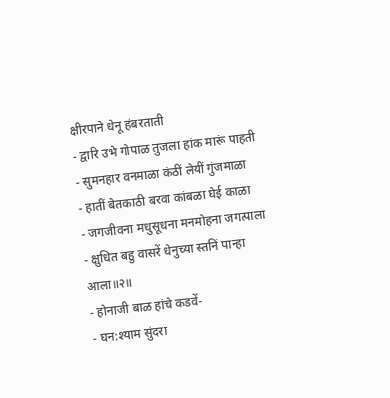क्षीरपाने धेनू हंबरताती
- द्वारि उभे गोपाळ तुजला हांक मारूं पाहती
- सुमनहार वनमाळा कंठीं लेयीं गुंजमाळा
- हातीं बेतकाठी बरवा कांबळा घेई काळा
- जगजीवना मधुसूधना मनमोहना जगत्पाला
- क्षुधित बहु वासरें धेनुच्या स्तनिं पान्हा आला॥२॥
- होनाजी बाळ हांचे कडवें-
- घन:श्याम सुंदरा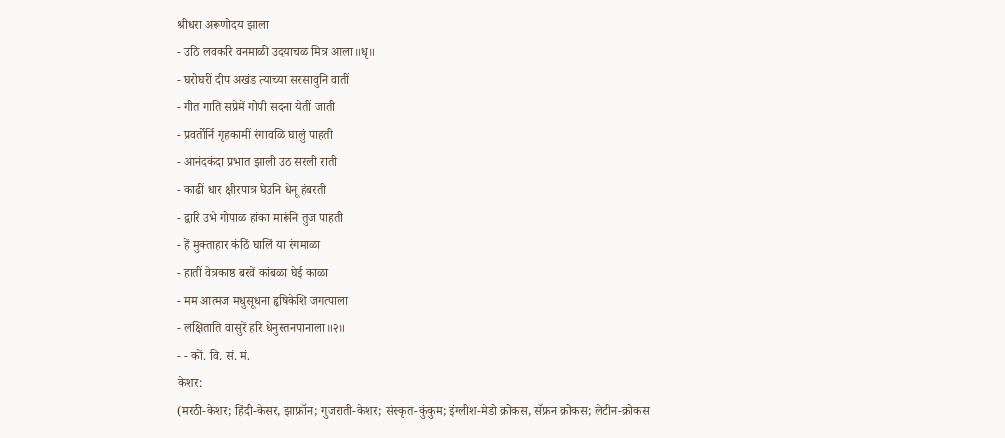श्रीधरा अरूणोदय झाला
- उठि लवकरि वनमाळी उदयाचळ मित्र आला॥धृ॥
- घरोघरीं दीप अखंड त्याच्या सरसावुनि वातीं
- गीत गाति सप्रेमें गोपी सदना येतीं जाती
- प्रवर्तोर्नि गृहकामीं रंगावळि घालुं पाहती
- आनंदकंदा प्रभात झाली उठ सरली राती
- काढीं धार क्षीरपात्र घेउनि धेनू हंबरती
- द्वारि उभे गोपाळ हांका मारूंनि तुज पाहती
- हें मुक्ताहार कंठिं घालिं या रंगमाळा
- हातीं वेत्रकाष्ठ बरवें कांबळा घेई काळा
- मम आत्मज मधुसूधना हृषिकेशि जगत्पाला
- लक्षिताति वासुरें हरि धेनुस्तनपानाला॥२॥
- - कों. वि. सं. मं.
केशर:
(मरठी-केशर; हिंदी-केसर, झाफ्रॉन; गुजराती-केशर; संस्कृत-कुंकुम; इंग्लीश-मेडो क्रोकस, सॅफ्रन क्रोकस; लेटीन-क्रोकस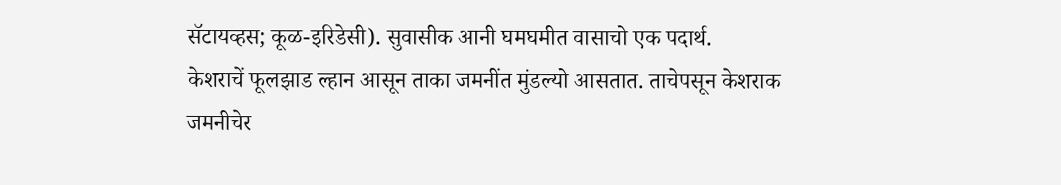सॅटायव्हस; कूळ-इरिडेसी). सुवासीक आनी घमघमीत वासाचो एक पदार्थ.
केशराचें फूलझाड ल्हान आसून ताका जमनींत मुंडल्यो आसतात. ताचेपसून केशराक जमनीचेर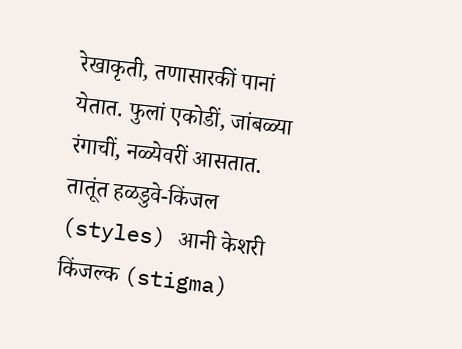रेखाकृती, तणासारकीं पानां येतात. फुलां एकोडीं, जांबळ्या रंगाचीं, नळ्येवरीं आसतात. तातूंत हळडुवे-किंजल (styles) आनी केशरी किंजल्क (stigma)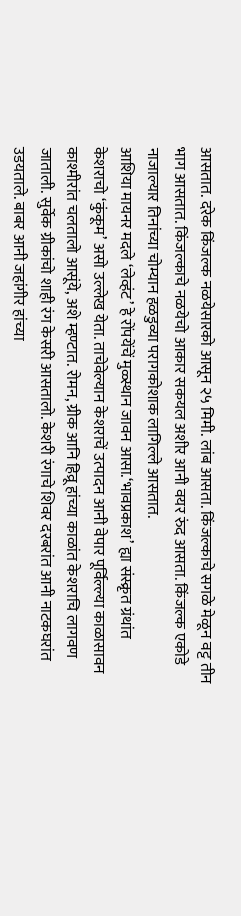आसतात. दरेक किंजल्क नळयेसारको आसून २५ मिमी. लांब आसता. किंजल्काचे सगळे मेळून वट्ट तीन भाग आसतात. किंजल्काचे नळयेचो आकार सकयल अशीर आनी वयर रुंद आसता. किंजल्क एकोडे नाजाल्यार तिनांच्या चोम्यान हळडुव्या परागकोशाक लागिल्ले आसतात.
आशिया मायनर मदले ‘लेव्हंट’ हे रोंपयेंचें मुळ्स्थान जावन आसा.‘भावप्रकाश’ ह्या संस्क्रृत ग्रंथांत केशराचो ‘कुंकूम’ असो उल्लेख येता. ताचेवेल्यान केशराचें उत्पादन आनी वेपार पूर्विल्ल्या काळासावन काश्मीरांत चलतालो आसूंये, अशे म्हण्टात. रोमन, ग्रीक आनि हिव्रू हांच्या काळांत केशराचि लागवण जाताली. सुर्वेक ग्रीकांचो शाही रंग केसरी आसतालो. केशरी रंगाचे शिवर दरबरांत आनी नाटकघरांत उडयताले. बाबर आनी जहांगीर हांच्या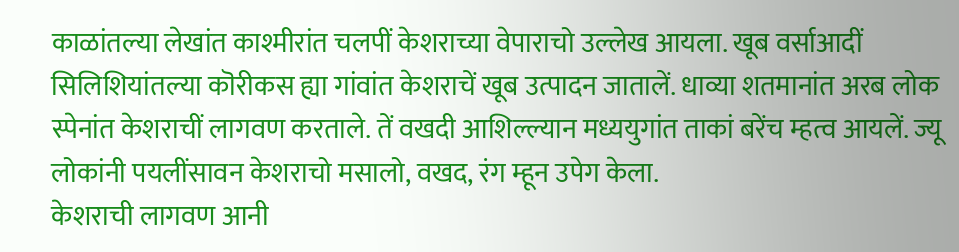काळांतल्या लेखांत काश्मीरांत चलपीं केशराच्या वेपाराचो उल्लेख आयला. खूब वर्साआदीं सिलिशियांतल्या कॊरीकस ह्या गांवांत केशराचें खूब उत्पादन जातालें. धाव्या शतमानांत अरब लोक स्पेनांत केशराचीं लागवण करताले. तें वखदी आशिल्ल्यान मध्ययुगांत ताकां बरेंच म्हत्व आयलें. ज्यू लोकांनी पयलींसावन केशराचो मसालो, वखद, रंग म्हून उपेग केला.
केशराची लागवण आनी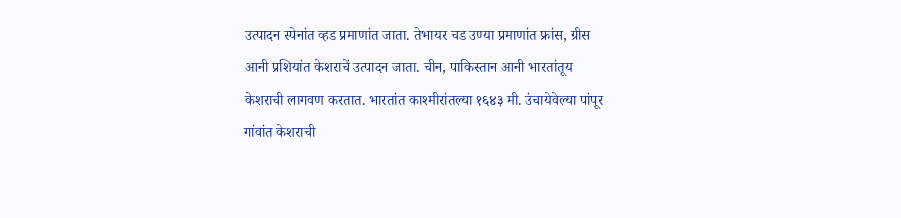उत्पादन स्पेनांत व्हड प्रमाणांत जाता. तेभायर चड उण्या प्रमाणांत फ्रांस, ग्रीस आनी प्रशियांत केशराचें उत्पादन जाता. चीन, पाकिस्तान आनी भारतांतूय केशराची लागवण करतात. भारतांत काश्मीरांतल्या १६४३ मी. उंचायेवेल्या पांपूर गांवांत केशराची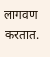लागवण करतात.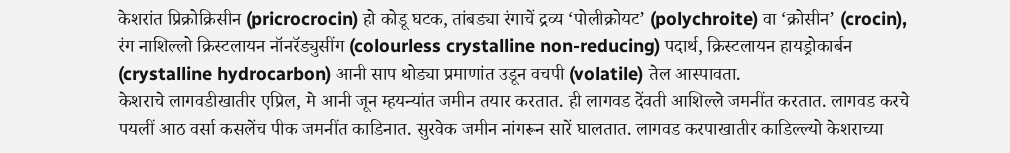केशरांत प्रिक्रोक्रिसीन (pricrocrocin) हो कोडू घटक, तांबड्या रंगाचें द्रव्य ‘पोलीक्रोयट’ (polychroite) वा ‘क्रोसीन’ (crocin), रंग नाशिल्लो क्रिस्टलायन नॉनरॅड्युसींग (colourless crystalline non-reducing) पदार्थ, क्रिस्टलायन हायड्रोकार्बन (crystalline hydrocarbon) आनी साप थोड्या प्रमाणांत उडून वचपी (volatile) तेल आस्पावता.
केशराचे लागवडीखातीर एप्रिल, मे आनी जून म्हयन्यांत जमीन तयार करतात. ही लागवड देंवती आशिल्ले जमनींत करतात. लागवड करचे पयलीं आठ वर्सा कसलेंच पीक जमनींत काडिनात. सुरवेक जमीन नांगरून सारें घालतात. लागवड करपाखातीर काडिल्ल्यो केशराच्या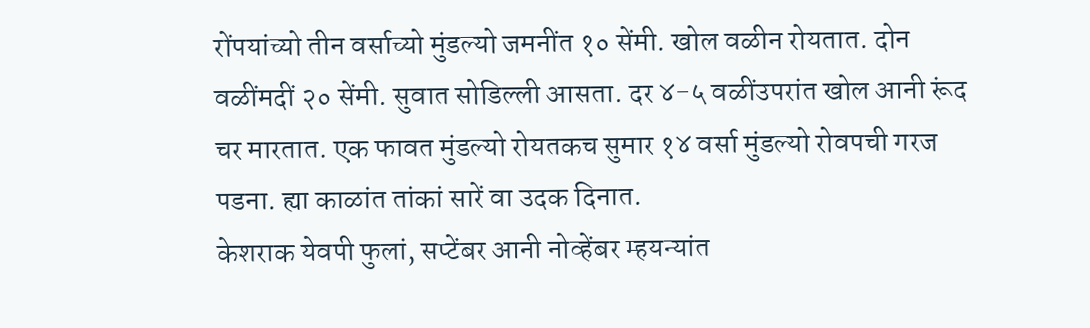रोंपयांच्यो तीन वर्साच्यो मुंडल्यो जमनींत १० सेंमी. खोल वळीन रोयतात. दोन वळींमदीं २० सेंमी. सुवात सोडिल्ली आसता. दर ४-५ वळींउपरांत खोल आनी रूंद चर मारतात. एक फावत मुंडल्यो रोयतकच सुमार १४ वर्सा मुंडल्यो रोवपची गरज पडना. ह्या काळांत तांकां सारें वा उदक दिनात.
केशराक येवपी फुलां, सप्टेंबर आनी नोव्हेंबर म्हयन्यांत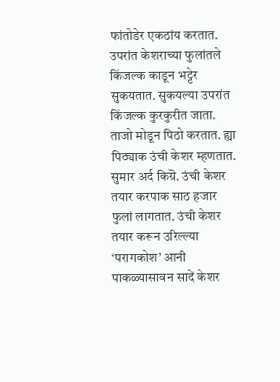फांतोडेर एकठांय करतात. उपरांत केशराच्या फुलांतले किंजल्क काडून भट्टेर सुकयतात. सुकयल्या उपरांत किंजल्क कुरकुरीत जाता. ताजो मोडून पिठो करतात. ह्या पिठ्याक उंची केशर म्हणतात. सुमार अर्द किग्रॆ. उंची केशर तयार करपाक साठ हजार फुलां लागतात. उंची केशर तयार करून उरिल्ल्या ‘परागकोश’ आनी पाकळ्यासावन सादें केशर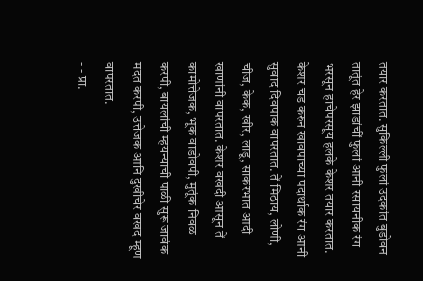तयार करतात. सुकिल्ली फुलां उदकांत बुडोवन तातूंत हेर झाडांचीं फुलां आनी रसायनीक रंग भरसून हाचेपरसूय हलके केशर तयार करतात.
केशर चड करुन खावपाच्या पदार्थाक रंग आनी सुवाद दिवपाक वापरतात. तें मिठाय, लोणी, चीज, केक, खीर, लाडू, साकरभात आदी खाणांनी वापरतात. केशर वखदी आसून तें कामोत्तेजक, भूक वाडोवपी, मुतूंक निवळ करपी, बायलांची म्हयन्याची पाळी सुरू जावंक मदत करपी, उत्तेजक आनि दुखीचेर वखद म्हूण वापरतात.
- - प्रा.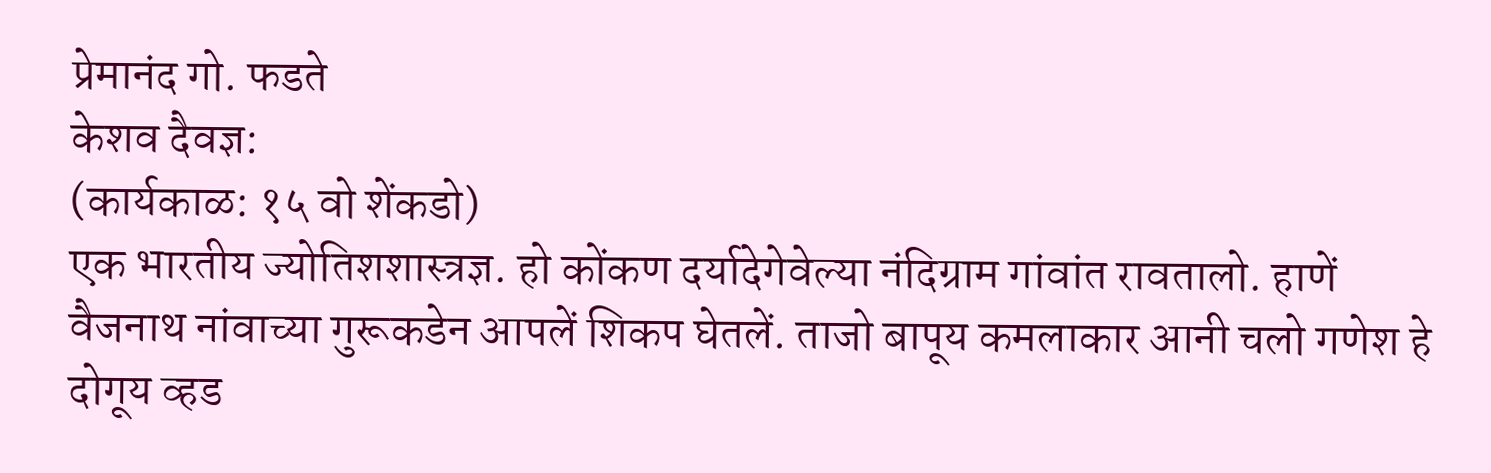प्रेमानंद गो. फडते
केशव दैवज्ञ:
(कार्यकाळ: १५ वो शेंकडो)
एक भारतीय ज्योतिशशास्त्रज्ञ. हो कोंकण दर्यादेगेवेल्या नंदिग्राम गांवांत रावतालो. हाणें वैजनाथ नांवाच्या गुरूकडेन आपलें शिकप घेतलें. ताजो बापूय कमलाकार आनी चलो गणेश हे दोगूय व्हड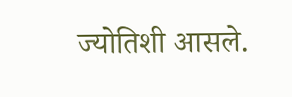ज्योतिशी आसले.